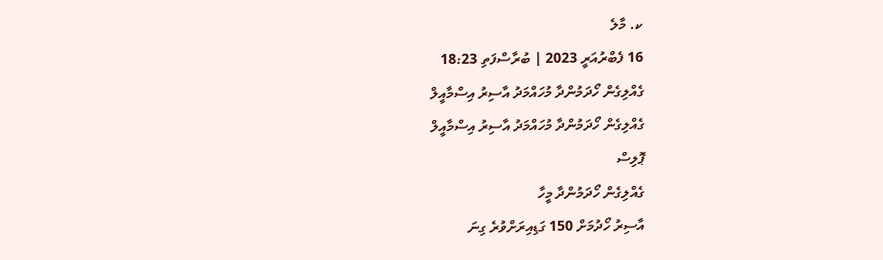ކ. މާލެ
16 ފެބްރުއަރީ 2023 | ބުރާސްފަތި 18:23
ގެއްލިގެން ހޯދަމުންދާ މުހައްމަދު އާސިރު އިސްމާއީލް
ގެއްލިގެން ހޯދަމުންދާ މުހައްމަދު އާސިރު އިސްމާއީލް
ޕޮލިސް
ގެއްލިގެން ހޯދަމުންދާ މީހާ
އާސިރު ހޯދުމަށް 150 ގަޑިއިރަށްވުރެ ގިނަ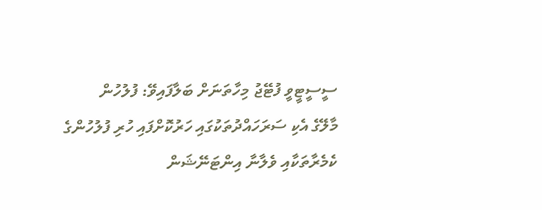ސީސީޓީވީ ފުޓޭޖު މިހާތަނަށް ބަލާފައިވޭ: ފުލުހުން
މާލޭގެ އެކި ސަރަހައްދުތަކުގައި ހަރުކޮށްފައި ހުރި ފުލުހުންގެ ކެމެރާތަކާއި ވެލާނާ އިންޓަނޭޝަން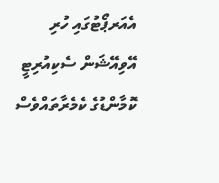އެއަރޕޯޓުގައި ހުރި އޭވިއޭޝަން ސެކިއުރިޓީ ކޮމާންޑުގެ ކެމެރާތައްވެސް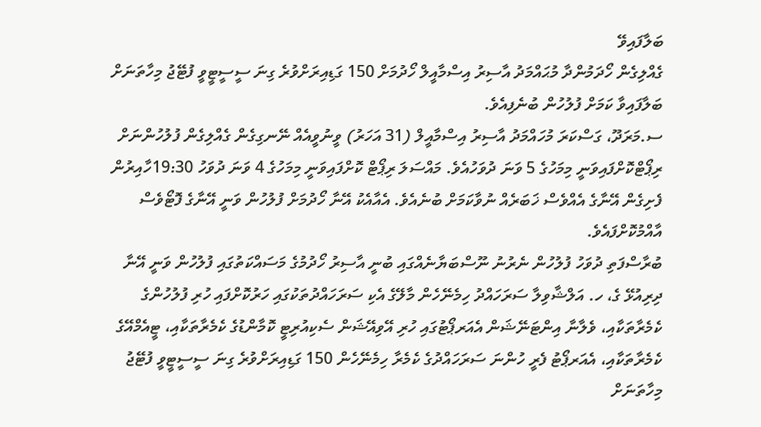ބަލާފައިވޭ
ގެއްލިގެން ހޯދަމުންދާ މުޙައްމަދު އާސިރު އިސްމާއީލް ހޯދުމަށް 150 ގަޑިއިރަށްވުރެ ގިނަ ސީސީޓީވީ ފުޓޭޖު މިހާތަނަށް ބަލާފައިވާ ކަމަށް ފުލުހުން ބުނެފިއެވެ.
ސ.މަރަދޫ، ގަސްކަރަ މުހައްމަދު އާސިރު އިސްމާއީލް (31 އަހަރު) ވީނުވީއެއް ނޭނގިގެން ގެއްލިގެން ފުލުހުންނަށް ރިޕޯޓްކޮށްފައިވަނީ މިމަހުގެ 5 ވަނަ ދުވަހުއެވެ. މައްސަލަ ރިޕޯޓް ކޮށްފައިވަނީ މިމަހުގެ 4 ވަނަ ދުވަހު 19:30ހާއިރުން ފެށިގެން އޭނާގެ އެއްވެސް ޚަބަރެއް ނުވާކަމަށް ބުނެއެވެ. އެއާއެކު އޭނާ ހޯދުމަށް ފުލުހުން ވަނީ އޭނާގެ ފޮޓޯވެސް އާއްމުކޮށްފައެވެ.
ބުރާސްފަތި ދުވަހު ފުލުހުން ނެރުނު ނޫސްބަޔާނެއްގައި ބުނީ އާސިރު ހޯދުމުގެ މަސައްކަތުގައި ފުލުހުން ވަނީ އޭނާ ދިރިއުޅޭ ގެ، ހ. އަލްޝާވިލާ ސަރަހައްދު ހިމެނޭހެން މާލޭގެ އެކި ސަރަހައްދުތަކުގައި ހަރުކޮށްފައި ހުރި ފުލުހުންގެ ކެމެރާތަކާއި، ވެލާނާ އިންޓަނޭޝަން އެއަރޕޯޓުގައި ހުރި އޭވިއޭޝަން ސެކިއުރިޓީ ކޮމާންޑުގެ ކެމެރާތަކާއި، ޓީއެމްއޭގެ ކެމެރާތަކާއި، އެއަރޕޯޓު ފެރީ ހުންނަ ސަރަހައްދުގެ ކެމެރާ ހިމެނޭހެން 150 ގަޑިއިރަށްވުރެ ގިނަ ސީސީޓީވީ ފުޓޭޖު މިހާތަނަށް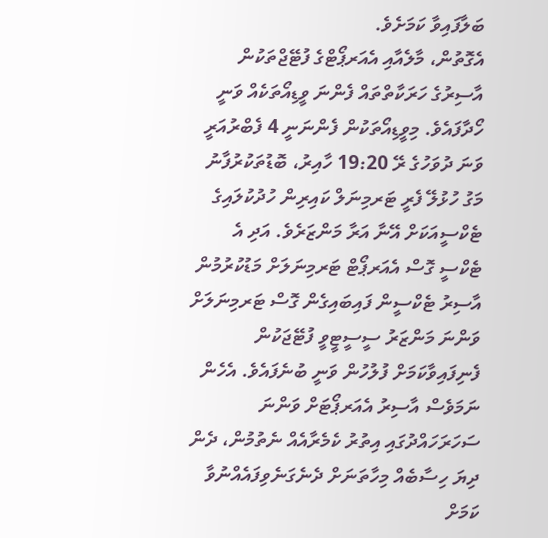ބަލާފައިވާ ކަމަށެވެ.
އެގޮތުން، މާލެއާއި އެއަރޕޯޓްގެ ފުޓޭޖްތަކުން އާސިރުގެ ހަރަކާތްތައް ފެންނަ ވީޑިއޯތަކެއް ވަނީ ހޯދާފައެވެ. މިވީޑިއޯތަކުން ފެންނަނީ 4 ފެބްރުއަރީ ވަނަ ދުވަހުގެ ރޭ 19:20 ހާއިރު، ބޮޑުތަކުރުފާނު މަގު ހުޅުލޭ ފެރީ ޓަރމިނަލް ކައިރިން ހުދުކުލައިގެ ޓެކްސީއަކަށް އޭނާ އަރާ މަންޒަރެވެ. އަދި އެ ޓެކްސީ ގޮސް އެއަރޕޯޓް ޓަރމިނަލަށް މަޑުކުރުމުން އާސިރު ޓެކްސީން ފައިބައިގެން ގޮސް ޓަރމިނަލަށް ވަންނަ މަންޒަރު ސީސީޓީވީ ފުޓޭޖަކުން ފެނިފައިވާކަމަށް ފުލުހުން ވަނީ ބުނެފައެވެ. އެހެން ނަމަވެސް އާސިރު އެއަރޕޯޓަށް ވަންނަ ސަހަރަހައްދުގައި އިތުރު ކެމެރާއެއް ނެތުމުން، ދެން ދިޔަ ހިސާބެއް މިހާތަނަށް ދެނެގަނެވިފައެއްނުވާ ކަމަށް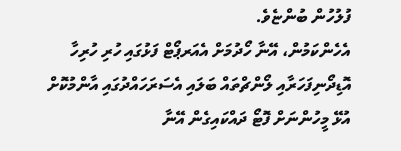ފުލުހުން ބުންޏެވެ.
އެހެންކަމުން، އޭނާ ހޯދުމަށް އެއަރޕޯޓް ފަޅުގައި ހުރި ހުރިހާ އޮޑިދޯނިފަހަރާއި ލޯންޗްތައް ބަލައި އެސަރަހައްދުގައި އާންމުކޮށް އުޅޭ މީހުންނަށް ފޮޓޯ ދައްކައިގެން އޭނާ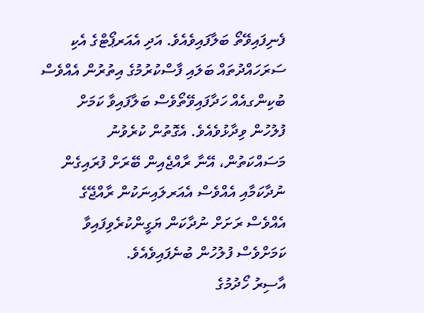ފެނިފައިވޭތޯ ބަލާފައިވެއެވެ. އަދި އެއަރޕޯޓްގެ އެކި ސަރަހައްދުތައް ބަލައި ފާސްކުރުމުގެ އިތުރުން އެއްވެސް ބުކިންގއެއް ހަދާފައިވޭތޯވެސް ބަލާފައިވާ ކަމަށް ފުލުހުން ވިދާޅުވެއެވެ. އެގޮތުން ކުރެވުނު މަސައްކަތުން، އޭނާ ރާއްޖެއިން ބޭރަށް ފުރައިގެން ނުދާކަމާއި އެއްވެސް އެއަރލައިނަކުން ރާއްޖޭގެ އެއްވެސް ރަށަށް ނުދާކަން ޔަގީންކުރެވިފައިވާ ކަމަށްވެސް ފުލުހުން ބުނެފައިވެއެވެ.
އާސިރު ހޯދުމުގެ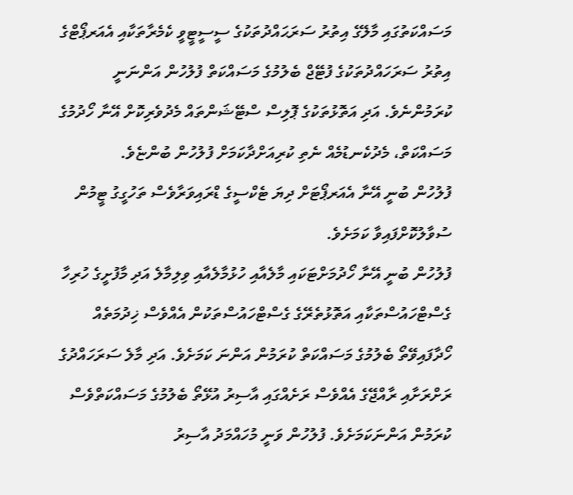މަސައްކަތުގައި މާލޭގެ އިތުރު ސަރަޙައްދުތަކުގެ ސީސީޓީވީ ކެމެރާތަކާއި އެއަރޕޯޓްގެ އިތުރު ސަރަހައްދުތަކުގެ ފުޓޭޖް ބެލުމުގެ މަސައްކަތް ފުލުހުން އަންނަނީ ކުރަމުންނެވެ. އަދި އަތޮޅުތަކުގެ ޕޮލިސް ސްޓޭޝަންތައް މެދުވެރިކޮށް އޭނާ ހޯދުމުގެ މަސައްކަތް، މެދުކެނޑުމެއް ނެތި ކުރިއަށްދާކަމަށް ފުލުހުން ބުންޏެވެ.
ފުލުހުން ބުނީ އޭނާ އެއަރޕޯޓަށް ދިޔަ ޓެކްސީގެ ޑްރައިވަރާވެސް ތަހުގީގު ޓީމުން ސުވާލުކޮށްފައިވާ ކަމަށެވެ.
ފުލުހުން ބުނީ އޭނާ ހޯދުމަށްޓަކައި މާލެއާއި ހުޅުމާލެއާއި ވިލިމާލެ އަދި މާފުށީގެ ހުރިހާ ގެސްޓްހައުސްތަކާއި އަތޮޅުތެރޭގެ ގެސްޓްހައުސްތަކުން އެއްވެސް ޚިދުމަތެއް ހޯދާފައިވޭތޯ ބެލުމުގެ މަސައްކަތް ކުރަމުން އަންނަ ކަމަށެވެ. އަދި މާލެ ސަރަހައްދުގެ ރަށްރަށާއި ރާއްޖޭގެ އެއްވެސް ރަށެއްގައި އާސިރު އުޅޭތޯ ބެލުމުގެ މަސައްކަތްވެސް ކުރަމުން އަންނަކަމަށެވެ. ފުލުހުން ވަނީ މުހައްމަދު އާސިރު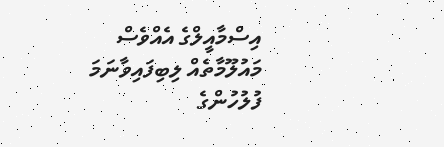އިސްމާއީލްގެ އެއްވެސް މައުލޫމާތެއް ލިބިފައިވާނަމަ ފުލުހުންގެ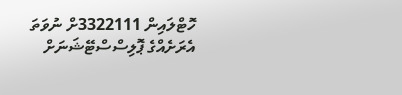ހޮޓްލައިން 3322111ށް ނުވަތަ އެރަށެއްގެ ޕޮލިސްސްޓޭޝަނަށް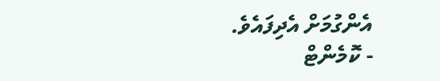އެންގުމަށް އެދިފައެވެ.
- ކޮމެންޓް